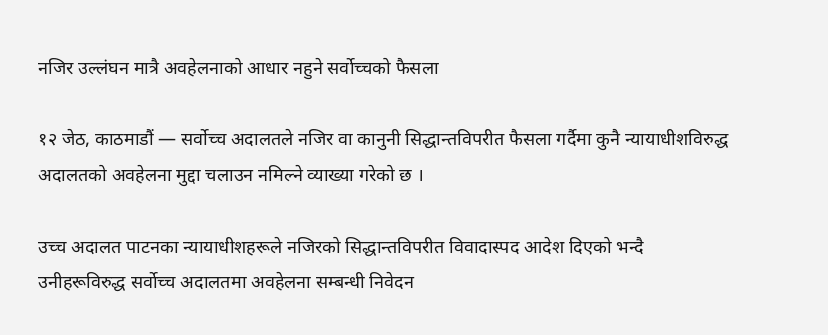नजिर उल्लंघन मात्रै अवहेलनाको आधार नहुने सर्वोच्चको फैसला

१२ जेठ, काठमाडौं — सर्वोच्च अदालतले नजिर वा कानुनी सिद्धान्तविपरीत फैसला गर्दैमा कुनै न्यायाधीशविरुद्ध अदालतको अवहेलना मुद्दा चलाउन नमिल्ने व्याख्या गरेको छ ।

उच्च अदालत पाटनका न्यायाधीशहरूले नजिरको सिद्धान्तविपरीत विवादास्पद आदेश दिएको भन्दै उनीहरूविरुद्ध सर्वोच्च अदालतमा अवहेलना सम्बन्धी निवेदन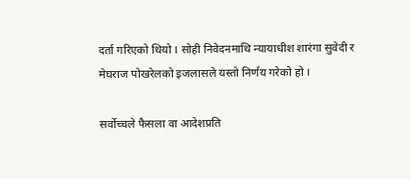दर्ता गरिएको थियो । सोही निवेदनमाथि न्यायाधीश शारंगा सुवेदी र मेघराज पोखरेलको इजलासले यस्तो निर्णय गरेको हो ।

सर्वोच्चले फैसला वा आदेशप्रति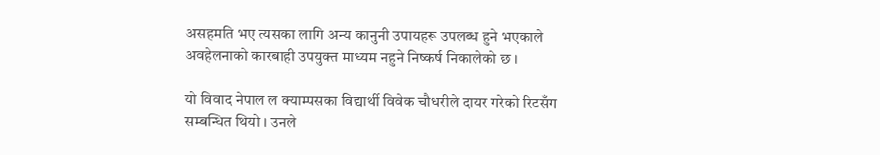असहमति भए त्यसका लागि अन्य कानुनी उपायहरू उपलब्ध हुने भएकाले अवहेलनाको कारबाही उपयुक्त माध्यम नहुने निष्कर्ष निकालेको छ ।

यो विवाद नेपाल ल क्याम्पसका विद्यार्थी विवेक चौधरीले दायर गरेको रिटसँग सम्बन्धित थियो । उनले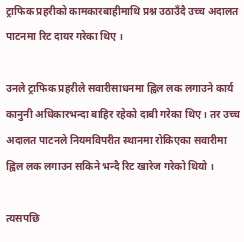ट्राफिक प्रहरीको कामकारबाहीमाथि प्रश्न उठाउँदै उच्च अदालत पाटनमा रिट दायर गरेका थिए ।

उनले ट्राफिक प्रहरीले सवारीसाधनमा ह्विल लक लगाउने कार्य कानुनी अधिकारभन्दा बाहिर रहेको दाबी गरेका थिए । तर उच्च अदालत पाटनले नियमविपरीत स्थानमा रोकिएका सवारीमा ह्विल लक लगाउन सकिने भन्दै रिट खारेज गरेको थियो ।

त्यसपछि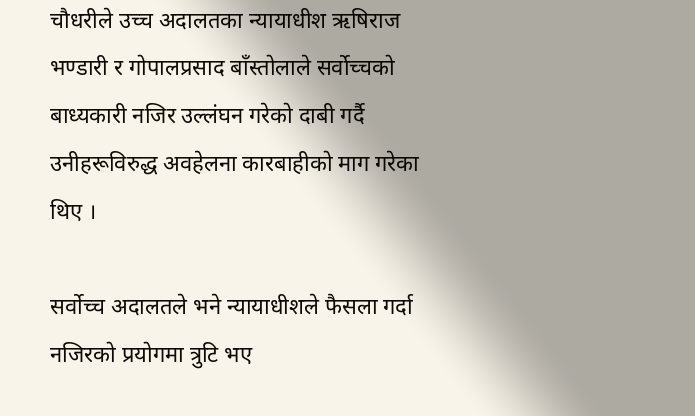चौधरीले उच्च अदालतका न्यायाधीश ऋषिराज भण्डारी र गोपालप्रसाद बाँस्तोलाले सर्वोच्चको बाध्यकारी नजिर उल्लंघन गरेको दाबी गर्दै उनीहरूविरुद्ध अवहेलना कारबाहीको माग गरेका थिए ।

सर्वोच्च अदालतले भने न्यायाधीशले फैसला गर्दा नजिरको प्रयोगमा त्रुटि भए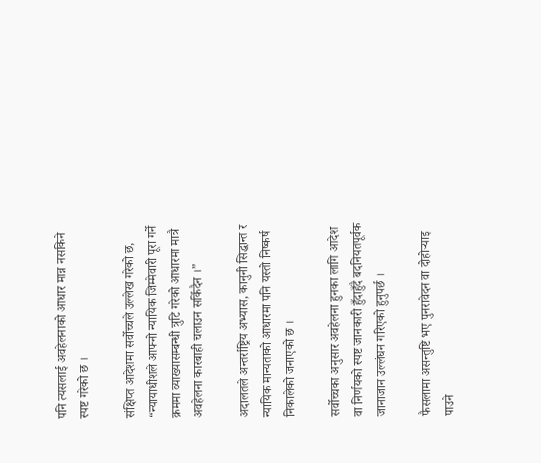पनि त्यसलाई अवहेलनाको आधार मान्न नसकिने स्पष्ट गरेको छ ।

संक्षिप्त आदेशमा सर्वोच्चले उल्लेख गरेको छ, “न्यायाधीशले आफ्नो न्यायिक जिम्मेवारी पूरा गर्ने क्रममा व्याख्यासम्बन्धी त्रुटि गरेको आधारमा मात्रै अवहेलना कारबाही चलाउन सकिँदैन ।”

अदालतले अन्तर्राष्ट्रिय अभ्यास, कानुनी सिद्धान्त र न्यायिक मान्यताको आधारमा पनि यस्तो निष्कर्ष निकालेको जनाएको छ ।

सर्वोच्चका अनुसार अवहेलना हुनका लागि आदेश वा निर्णयको स्पष्ट जानकारी हुँदाहुँदै बदनियतपूर्वक जानाजान उल्लंघन गरिएको हुनुपर्छ ।

फैसलामा असन्तुष्टि भए पुनरावेदन वा दोहोर्‍याइ पाउने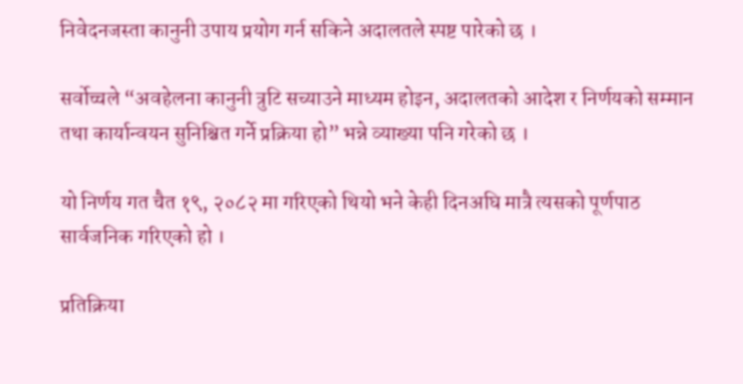निवेदनजस्ता कानुनी उपाय प्रयोग गर्न सकिने अदालतले स्पष्ट पारेको छ ।

सर्वोच्चले “अवहेलना कानुनी त्रुटि सच्याउने माध्यम होइन, अदालतको आदेश र निर्णयको सम्मान तथा कार्यान्वयन सुनिश्चित गर्ने प्रक्रिया हो” भन्ने व्याख्या पनि गरेको छ ।

यो निर्णय गत चैत १९, २०८२ मा गरिएको थियो भने केही दिनअघि मात्रै त्यसको पूर्णपाठ सार्वजनिक गरिएको हो ।

प्रतिक्रिया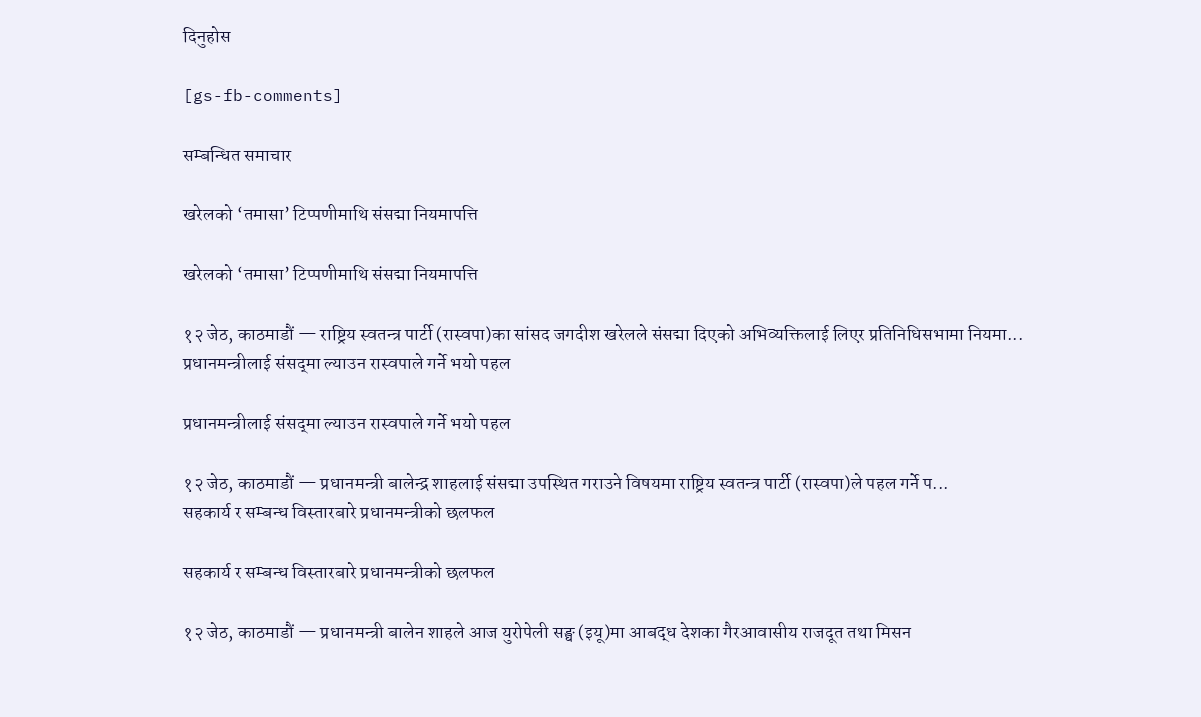दिनुहोस

[gs-fb-comments]

सम्बन्धित समाचार

खरेलको ‘तमासा’ टिप्पणीमाथि संसद्मा नियमापत्ति

खरेलको ‘तमासा’ टिप्पणीमाथि संसद्मा नियमापत्ति

१२ जेठ, काठमाडौं — राष्ट्रिय स्वतन्त्र पार्टी (रास्वपा)का सांसद जगदीश खरेलले संसद्मा दिएको अभिव्यक्तिलाई लिएर प्रतिनिधिसभामा नियमा...
प्रधानमन्त्रीलाई संसद्‌मा ल्याउन रास्वपाले गर्ने भयो पहल

प्रधानमन्त्रीलाई संसद्‌मा ल्याउन रास्वपाले गर्ने भयो पहल

१२ जेठ, काठमाडौं — प्रधानमन्त्री बालेन्द्र शाहलाई संसद्मा उपस्थित गराउने विषयमा राष्ट्रिय स्वतन्त्र पार्टी (रास्वपा)ले पहल गर्ने प...
सहकार्य र सम्बन्ध विस्तारबारे प्रधानमन्त्रीको छलफल

सहकार्य र सम्बन्ध विस्तारबारे प्रधानमन्त्रीको छलफल

१२ जेठ, काठमाडौं — प्रधानमन्त्री बालेन शाहले आज युरोपेली सङ्घ (इयू)मा आबद्ध देशका गैरआवासीय राजदूत तथा मिसन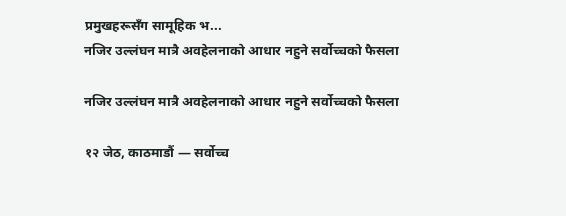प्रमुखहरूसँग सामूहिक भ...
नजिर उल्लंघन मात्रै अवहेलनाको आधार नहुने सर्वोच्चको फैसला

नजिर उल्लंघन मात्रै अवहेलनाको आधार नहुने सर्वोच्चको फैसला

१२ जेठ, काठमाडौं — सर्वोच्च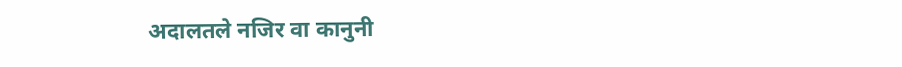अदालतले नजिर वा कानुनी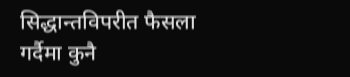सिद्धान्तविपरीत फैसला गर्दैमा कुनै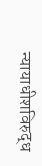न्यायाधीशविरुद्ध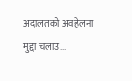अदालतको अवहेलना मुद्दा चलाउ...